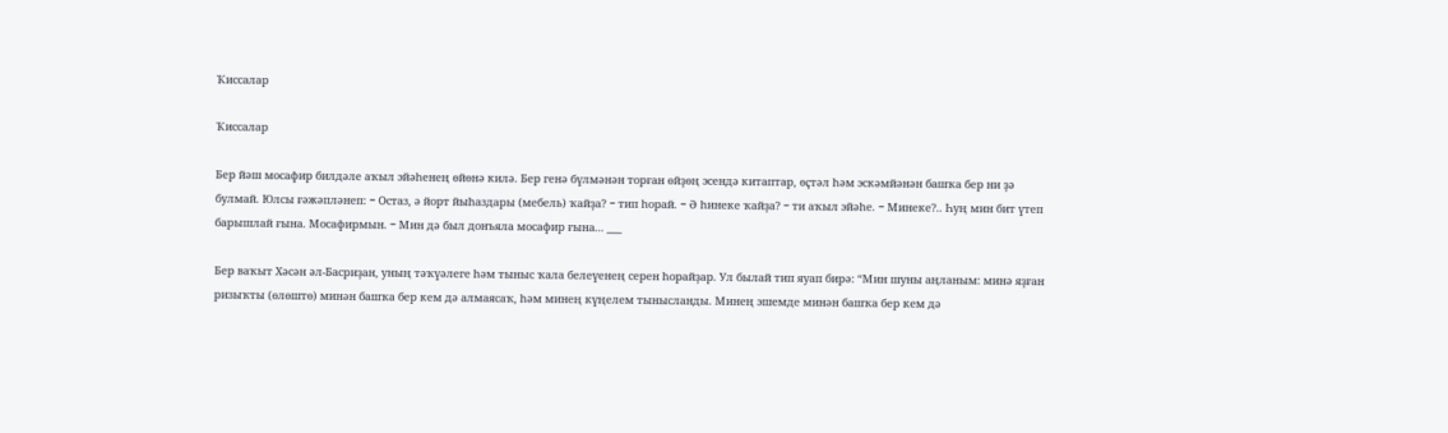Ҡиссалар

Ҡиссалар

Бер йәш мосафир билдәле аҡыл эйәһенең өйөнә килә. Бер генә бүлмәнән торған өйҙөң эсендә китаптар, өҫтәл һәм эскәмйәнән башҡа бер ни ҙә булмай. Юлсы ғәжәпләнеп: − Остаз, ә йорт йыһаздары (мебель) ҡайҙа? − тип һорай. − Ә һинеке ҡайҙа? − ти аҡыл эйәһе. − Минеке?.. Һуң мин бит үтеп барышлай ғына. Мосафирмын. − Мин дә был донъяла мосафир ғына... ___

Бер ваҡыт Хәсән әл-Басриҙан, уның тәҡүәлеге һәм тыныс ҡала белеүенең серен һорайҙар. Ул былай тип яуап бирә: “Мин шуны аңланым: минә яҙған ризыҡты (өлөштө) минән башҡа бер кем дә алмаясаҡ, һәм минең күңелем тынысланды. Минең эшемде минән башҡа бер кем дә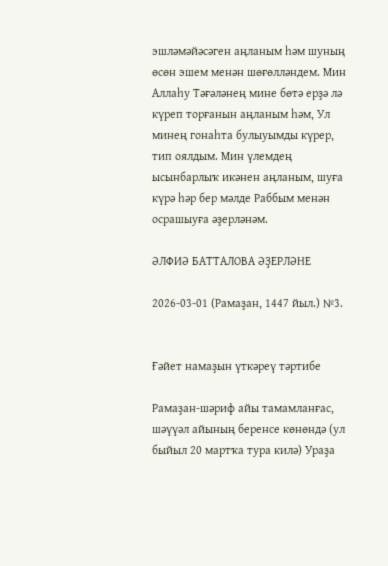эшләмәйәсәген аңланым һәм шуның өсөн эшем менән шөғөлләндем. Мин Аллаһу Тәғәләнең мине бөтә ерҙә лә күреп торғанын аңланым һәм, Ул минең гонаһта булыуымды күрер, тип оялдым. Мин үлемдең ысынбарлыҡ икәнен аңланым, шуға күрә һәр бер мәлде Раббым менән осрашыуға әҙерләнәм.

ӘЛФИӘ БАТТАЛОВА ӘҘЕРЛӘНЕ

2026-03-01 (Рамаҙан, 1447 йыл.) №3.


Ғәйет намаҙын үткәреү тәртибе

Рамаҙан-шәриф айы тамамланғас, шәүүәл айының беренсе көнөндә (ул быйыл 20 мартҡа тура килә) Ураҙа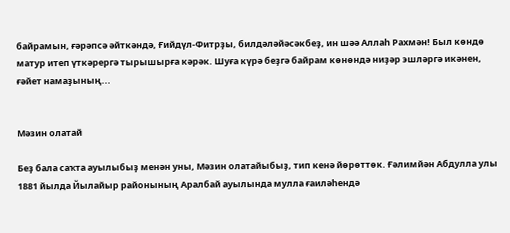байрамын, ғәрәпсә әйткәндә, Ғийдүл-Фитрҙы, билдәләйәсәкбеҙ, ин шәә Аллаһ Рахмән! Был көндө матур итеп үткәрергә тырышырға кәрәк. Шуға күрә беҙгә байрам көнөндә ниҙәр эшләргә икәнен, ғәйет намаҙының...


Мәзин олатай

Беҙ бала саҡта ауылыбыҙ менән уны, Мәзин олатайыбыҙ, тип кенә йөрөттөк. Ғәлимйән Абдулла улы 1881 йылда Йылайыр районының Аралбай ауылында мулла ғаиләһендә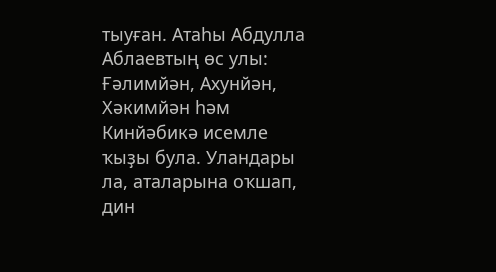тыуған. Атаһы Абдулла Аблаевтың өс улы: Ғәлимйән, Ахунйән, Хәкимйән һәм Кинйәбикә исемле ҡыҙы була. Уландары ла, аталарына оҡшап, дин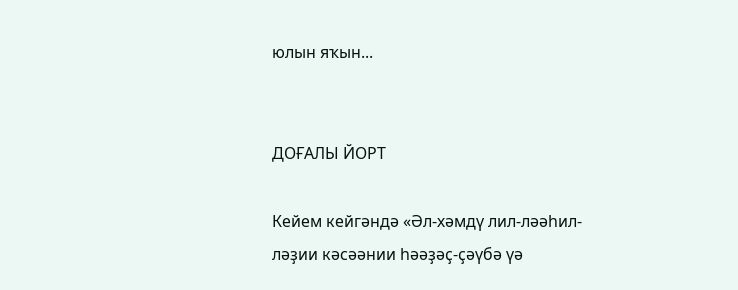юлын яҡын...


ДОҒАЛЫ ЙОРТ

Кейем кейгәндә «Әл-хәмдү лил-ләәһил-ләҙии кәсәәнии һәәҙәҫ-ҫәүбә үә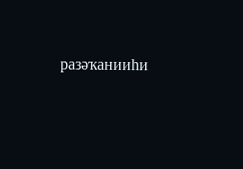разәҡанииһи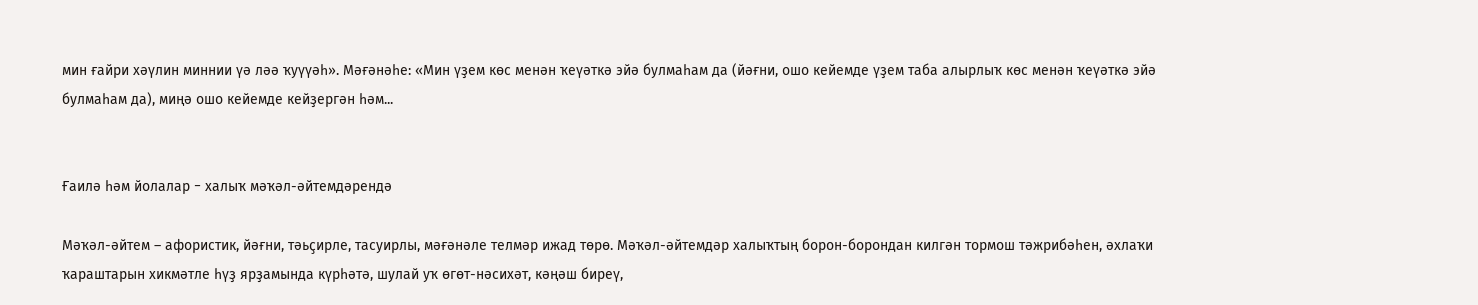мин ғайри хәүлин миннии үә ләә ҡуүүәһ». Мәғәнәһе: «Мин үҙем көс менән ҡеүәткә эйә булмаһам да (йәғни, ошо кейемде үҙем таба алырлыҡ көс менән ҡеүәткә эйә булмаһам да), миңә ошо кейемде кейҙергән һәм...


Ғаилә һәм йолалар − халыҡ мәҡәл-әйтемдәрендә

Мәҡәл-әйтем – афористик, йәғни, тәьҫирле, тасуирлы, мәғәнәле телмәр ижад төрө. Мәҡәл-әйтемдәр халыҡтың борон-борондан килгән тормош тәжрибәһен, әхлаҡи ҡараштарын хикмәтле һүҙ ярҙамында күрһәтә, шулай уҡ өгөт-нәсихәт, кәңәш биреү,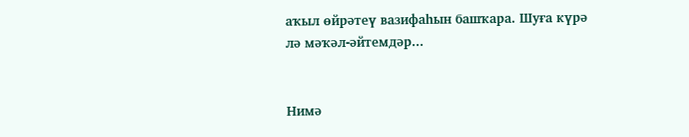аҡыл өйрәтеү вазифаһын башҡара. Шуға күрә лә мәҡәл-әйтемдәр...


Нимә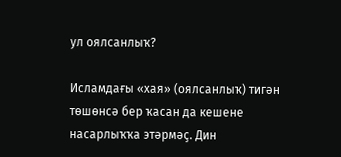ул оялсанлыҡ?

Исламдағы «хая» (оялсанлыҡ) тигән төшөнсә бер ҡасан да кешене насарлыҡҡа этәрмәҫ. Дин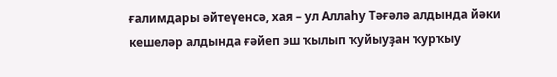ғалимдары әйтеүенсә, хая – ул Аллаһу Тәғәлә алдында йәки кешеләр алдында ғәйеп эш ҡылып ҡуйыуҙан ҡурҡыу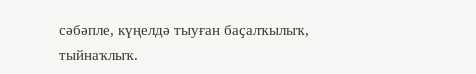сәбәпле, күңелдә тыуған баҫалҡылыҡ, тыйнаҡлыҡ.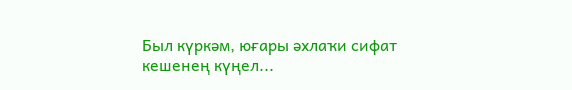Был күркәм, юғары әхлаҡи сифат кешенең күңел...